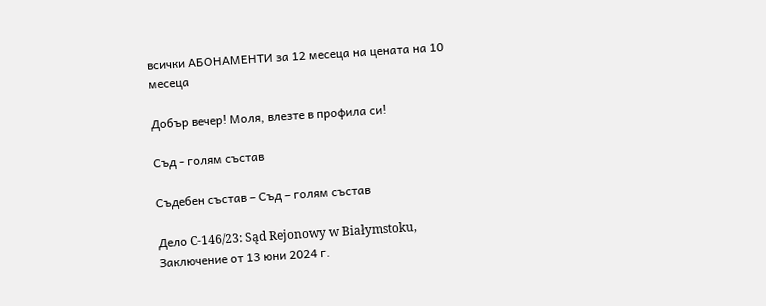всички АБОНАМЕНТИ за 12 месеца на цената на 10 месеца

Добър вечер! Моля, влезте в профила си!

Съд - голям състав

Съдебен състав – Съд – голям състав

Дело C-146/23: Sąd Rejonowy w Białymstoku, Заключение от 13 юни 2024 г.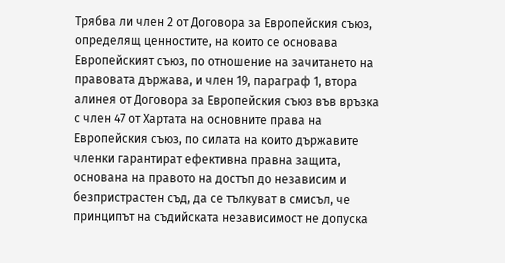Трябва ли член 2 от Договора за Европейския съюз, определящ ценностите, на които се основава Европейският съюз, по отношение на зачитането на правовата държава, и член 19, параграф 1, втора алинея от Договора за Европейския съюз във връзка с член 47 от Хартата на основните права на Европейския съюз, по силата на които държавите членки гарантират ефективна правна защита, основана на правото на достъп до независим и безпристрастен съд, да се тълкуват в смисъл, че принципът на съдийската независимост не допуска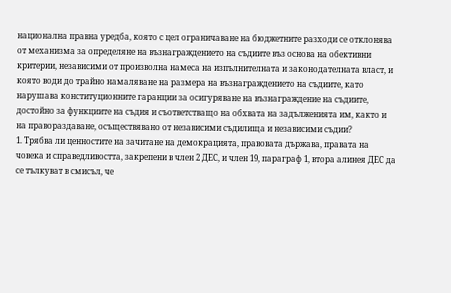национална правна уредба, която с цел ограничаване на бюджетните разходи се отклонява от механизма за определяне на възнаграждението на съдиите въз основа на обективни критерии, независими от произволна намеса на изпълнителната и законодателната власт, и която води до трайно намаляване на размера на възнаграждението на съдиите, като нарушава конституционните гаранции за осигуряване на възнаграждение на съдиите, достойно за функциите на съдия и съответстващо на обхвата на задълженията им, както и на правораздаване, осъществявано от независими съдилища и независими съдии?
1. Трябва ли ценностите на зачитане на демокрацията, правовата държава, правата на човека и справедливостта, закрепени в член 2 ДЕС, и член 19, параграф 1, втора алинея ДЕС да се тълкуват в смисъл, че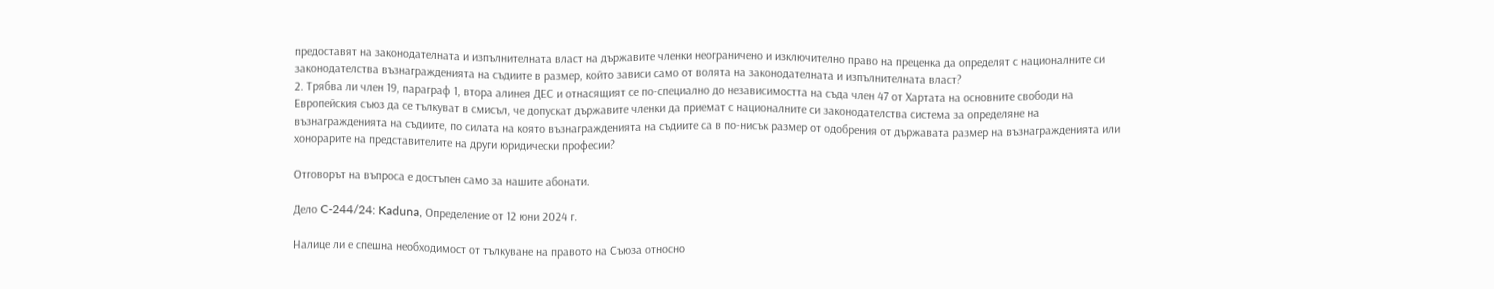предоставят на законодателната и изпълнителната власт на държавите членки неограничено и изключително право на преценка да определят с националните си законодателства възнагражденията на съдиите в размер, който зависи само от волята на законодателната и изпълнителната власт?
2. Трябва ли член 19, параграф 1, втора алинея ДЕС и отнасящият се по-специално до независимостта на съда член 47 от Хартата на основните свободи на Европейския съюз да се тълкуват в смисъл, че допускат държавите членки да приемат с националните си законодателства система за определяне на възнагражденията на съдиите, по силата на която възнагражденията на съдиите са в по-нисък размер от одобрения от държавата размер на възнагражденията или хонорарите на представителите на други юридически професии?

Отговорът на въпроса е достъпен само за нашите абонати.

Дело C-244/24: Kaduna, Определение от 12 юни 2024 г.

Налице ли е спешна необходимост от тълкуване на правото на Съюза относно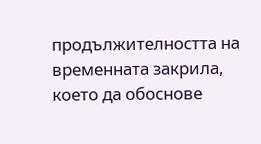продължителността на временната закрила, което да обоснове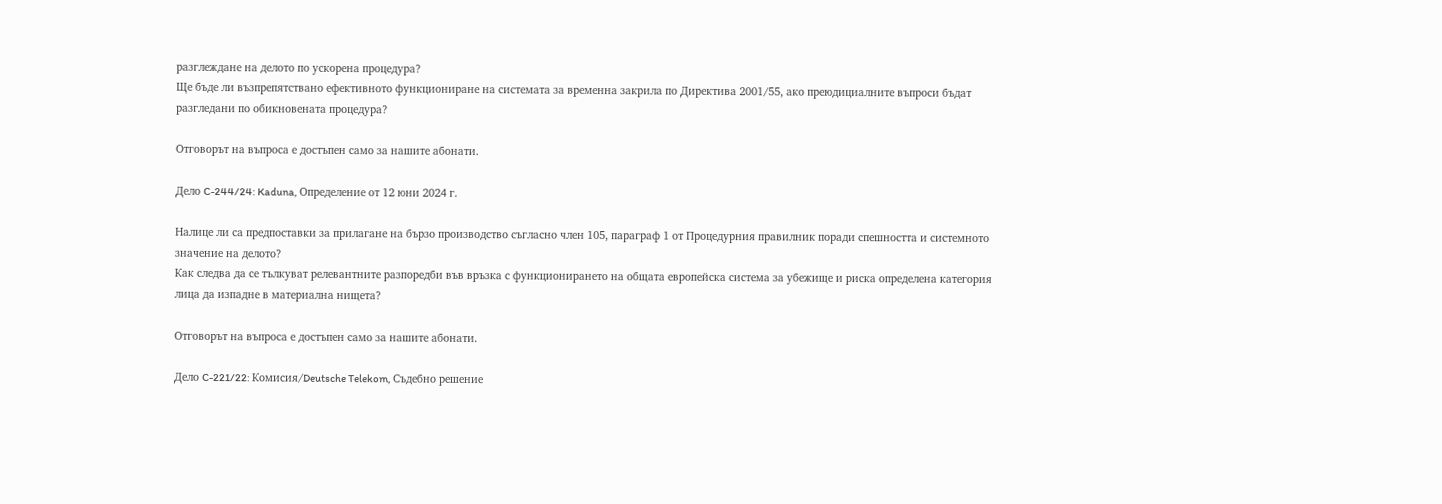разглеждане на делото по ускорена процедура?
Ще бъде ли възпрепятствано ефективното функциониране на системата за временна закрила по Директива 2001/55, ако преюдициалните въпроси бъдат разгледани по обикновената процедура?

Отговорът на въпроса е достъпен само за нашите абонати.

Дело C-244/24: Kaduna, Определение от 12 юни 2024 г.

Налице ли са предпоставки за прилагане на бързо производство съгласно член 105, параграф 1 от Процедурния правилник поради спешността и системното значение на делото?
Как следва да се тълкуват релевантните разпоредби във връзка с функционирането на общата европейска система за убежище и риска определена категория лица да изпадне в материална нищета?

Отговорът на въпроса е достъпен само за нашите абонати.

Дело C-221/22: Комисия/Deutsche Telekom, Съдебно решение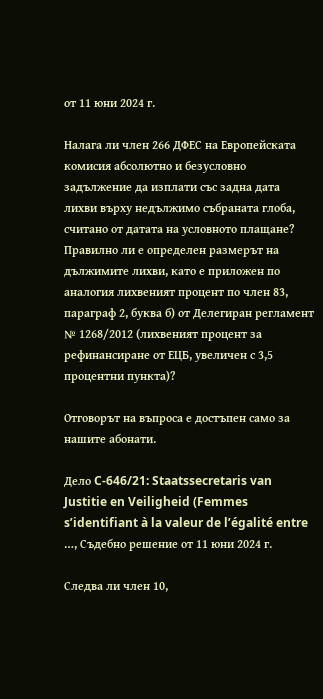от 11 юни 2024 г.

Налага ли член 266 ДФЕС на Европейската комисия абсолютно и безусловно задължение да изплати със задна дата лихви върху недължимо събраната глоба, считано от датата на условното плащане?
Правилно ли е определен размерът на дължимите лихви, като е приложен по аналогия лихвеният процент по член 83, параграф 2, буква б) от Делегиран регламент № 1268/2012 (лихвеният процент за рефинансиране от ЕЦБ, увеличен с 3,5 процентни пункта)?

Отговорът на въпроса е достъпен само за нашите абонати.

Дело C-646/21: Staatssecretaris van Justitie en Veiligheid (Femmes s’identifiant à la valeur de l’égalité entre …, Съдебно решение от 11 юни 2024 г.

Следва ли член 10,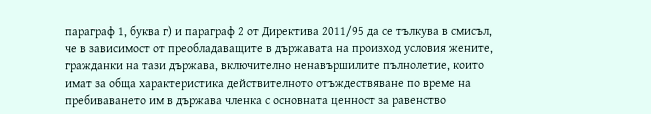параграф 1, буква г) и параграф 2 от Директива 2011/95 да се тълкува в смисъл, че в зависимост от преобладаващите в държавата на произход условия жените, гражданки на тази държава, включително ненавършилите пълнолетие, които имат за обща характеристика действителното отъждествяване по време на пребиваването им в държава членка с основната ценност за равенство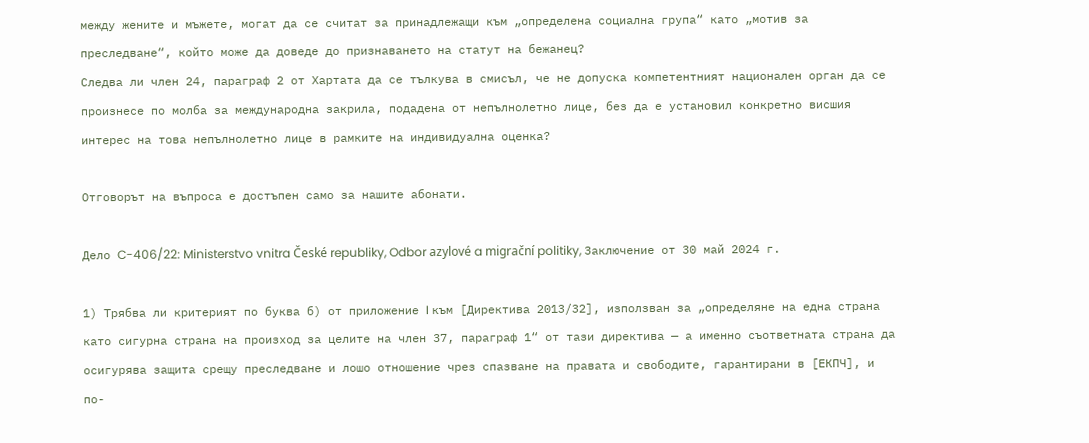между жените и мъжете, могат да се считат за принадлежащи към „определена социална група“ като „мотив за преследване“, който може да доведе до признаването на статут на бежанец?
Следва ли член 24, параграф 2 от Хартата да се тълкува в смисъл, че не допуска компетентният национален орган да се произнесе по молба за международна закрила, подадена от непълнолетно лице, без да е установил конкретно висшия интерес на това непълнолетно лице в рамките на индивидуална оценка?

Отговорът на въпроса е достъпен само за нашите абонати.

Дело C-406/22: Ministerstvo vnitra České republiky, Odbor azylové a migrační politiky, Заключение от 30 май 2024 г.

1) Трябва ли критерият по буква б) от приложение I към [Директива 2013/32], използван за „определяне на една страна като сигурна страна на произход за целите на член 37, параграф 1“ от тази директива — а именно съответната страна да осигурява защита срещу преследване и лошо отношение чрез спазване на правата и свободите, гарантирани в [ЕКПЧ], и по-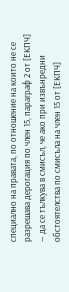специално на правата, по отношение на които не се разрешава дерогация по член 15, параграф 2 от [ЕКПЧ] — да се тълкува в смисъл, че ако при извънредни обстоятелства по смисъла на член 15 от [ЕКПЧ]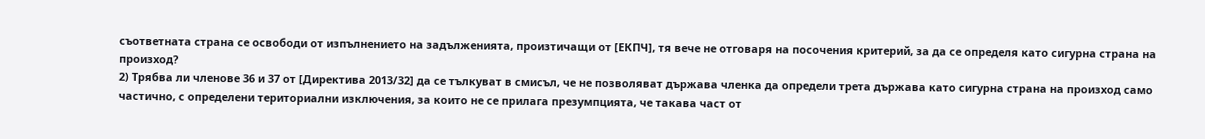съответната страна се освободи от изпълнението на задълженията, произтичащи от [ЕКПЧ], тя вече не отговаря на посочения критерий, за да се определя като сигурна страна на произход?
2) Трябва ли членове 36 и 37 от [Директива 2013/32] да се тълкуват в смисъл, че не позволяват държава членка да определи трета държава като сигурна страна на произход само частично, с определени териториални изключения, за които не се прилага презумпцията, че такава част от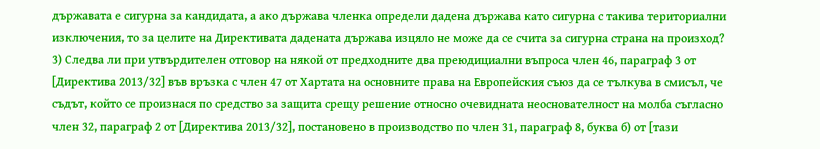държавата е сигурна за кандидата, а ако държава членка определи дадена държава като сигурна с такива териториални изключения, то за целите на Директивата дадената държава изцяло не може да се счита за сигурна страна на произход?
3) Следва ли при утвърдителен отговор на някой от предходните два преюдициални въпроса член 46, параграф 3 от [Директива 2013/32] във връзка с член 47 от Хартата на основните права на Европейския съюз да се тълкува в смисъл, че съдът, който се произнася по средство за защита срещу решение относно очевидната неоснователност на молба съгласно член 32, параграф 2 от [Директива 2013/32], постановено в производство по член 31, параграф 8, буква б) от [тази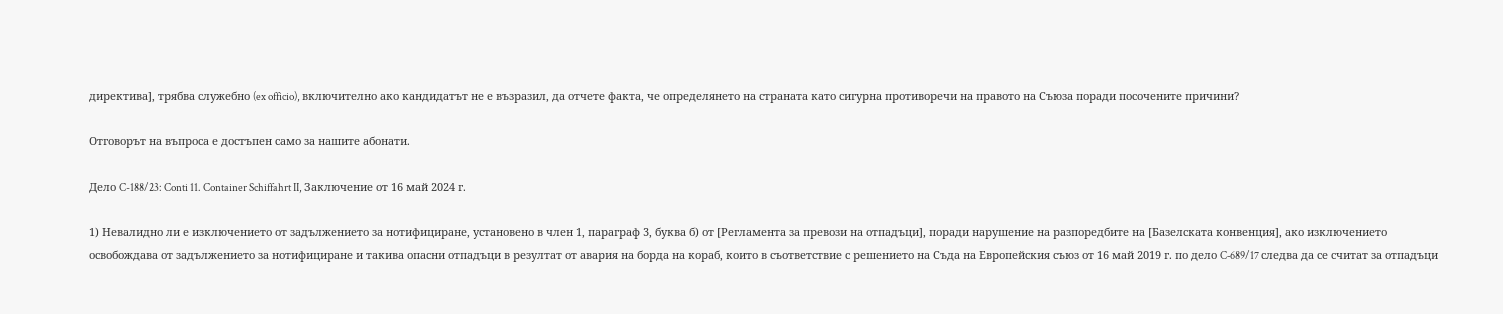директива], трябва служебно (ex officio), включително ако кандидатът не е възразил, да отчете факта, че определянето на страната като сигурна противоречи на правото на Съюза поради посочените причини?

Отговорът на въпроса е достъпен само за нашите абонати.

Дело C-188/23: Conti 11. Container Schiffahrt II, Заключение от 16 май 2024 г.

1) Невалидно ли е изключението от задължението за нотифициране, установено в член 1, параграф 3, буква б) от [Регламента за превози на отпадъци], поради нарушение на разпоредбите на [Базелската конвенция], ако изключението освобождава от задължението за нотифициране и такива опасни отпадъци в резултат от авария на борда на кораб, които в съответствие с решението на Съда на Европейския съюз от 16 май 2019 г. по дело C‑689/17 следва да се считат за отпадъци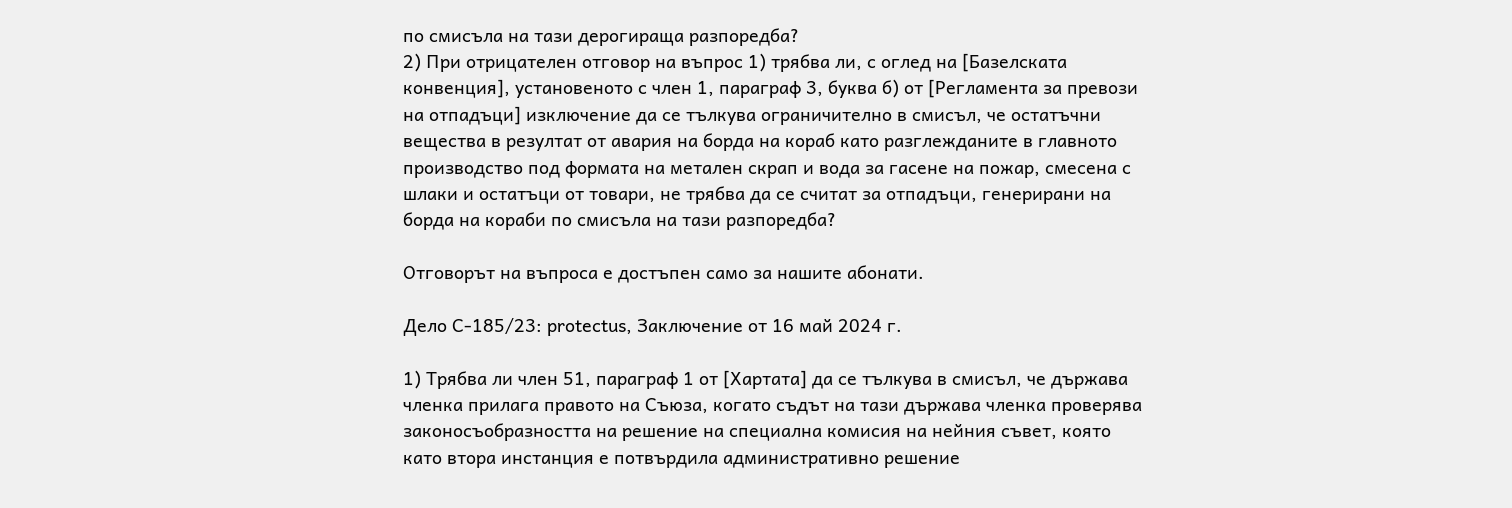по смисъла на тази дерогираща разпоредба?
2) При отрицателен отговор на въпрос 1) трябва ли, с оглед на [Базелската конвенция], установеното с член 1, параграф 3, буква б) от [Регламента за превози на отпадъци] изключение да се тълкува ограничително в смисъл, че остатъчни вещества в резултат от авария на борда на кораб като разглежданите в главното производство под формата на метален скрап и вода за гасене на пожар, смесена с шлаки и остатъци от товари, не трябва да се считат за отпадъци, генерирани на борда на кораби по смисъла на тази разпоредба?

Отговорът на въпроса е достъпен само за нашите абонати.

Дело C-185/23: protectus, Заключение от 16 май 2024 г.

1) Трябва ли член 51, параграф 1 от [Хартата] да се тълкува в смисъл, че държава членка прилага правото на Съюза, когато съдът на тази държава членка проверява законосъобразността на решение на специална комисия на нейния съвет, която като втора инстанция е потвърдила административно решение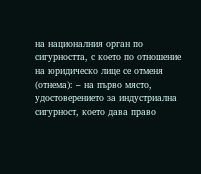на националния орган по сигурността, с което по отношение на юридическо лице се отменя (отнема): – на първо място, удостоверението за индустриална сигурност, което дава право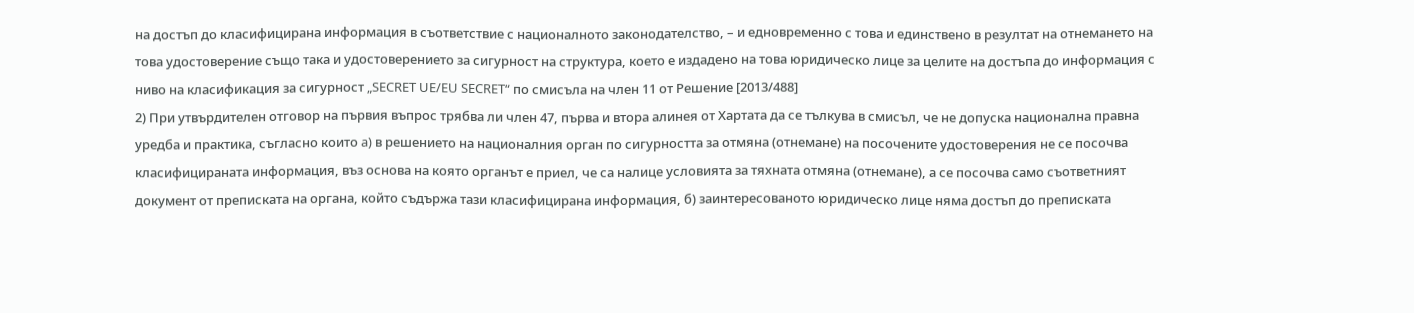на достъп до класифицирана информация в съответствие с националното законодателство, – и едновременно с това и единствено в резултат на отнемането на това удостоверение също така и удостоверението за сигурност на структура, което е издадено на това юридическо лице за целите на достъпа до информация с ниво на класификация за сигурност „SECRET UE/EU SECRET“ по смисъла на член 11 от Решение [2013/488]
2) При утвърдителен отговор на първия въпрос трябва ли член 47, първа и втора алинея от Хартата да се тълкува в смисъл, че не допуска национална правна уредба и практика, съгласно които a) в решението на националния орган по сигурността за отмяна (отнемане) на посочените удостоверения не се посочва класифицираната информация, въз основа на която органът е приел, че са налице условията за тяхната отмяна (отнемане), а се посочва само съответният документ от преписката на органа, който съдържа тази класифицирана информация, б) заинтересованото юридическо лице няма достъп до преписката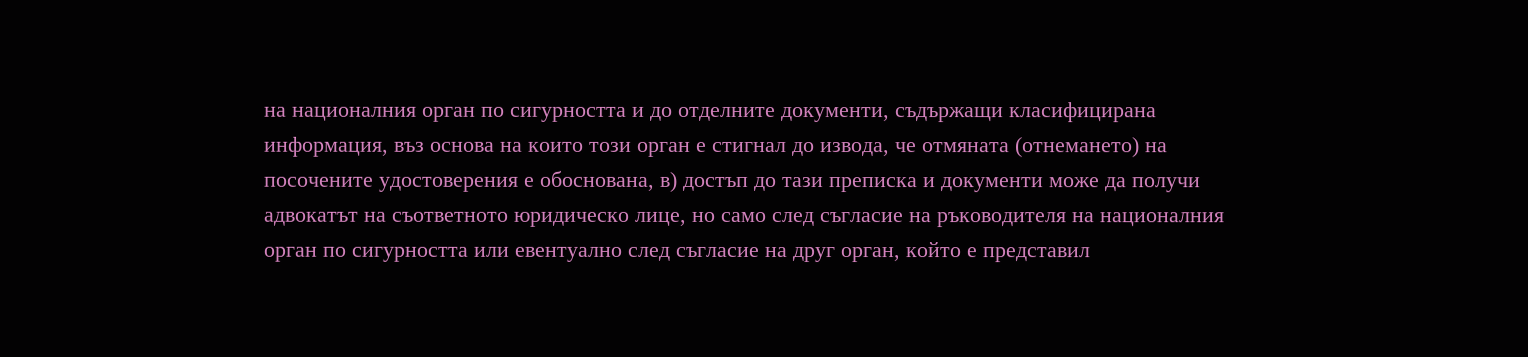на националния орган по сигурността и до отделните документи, съдържащи класифицирана информация, въз основа на които този орган е стигнал до извода, че отмяната (отнемането) на посочените удостоверения е обоснована, в) достъп до тази преписка и документи може да получи адвокатът на съответното юридическо лице, но само след съгласие на ръководителя на националния орган по сигурността или евентуално след съгласие на друг орган, който е представил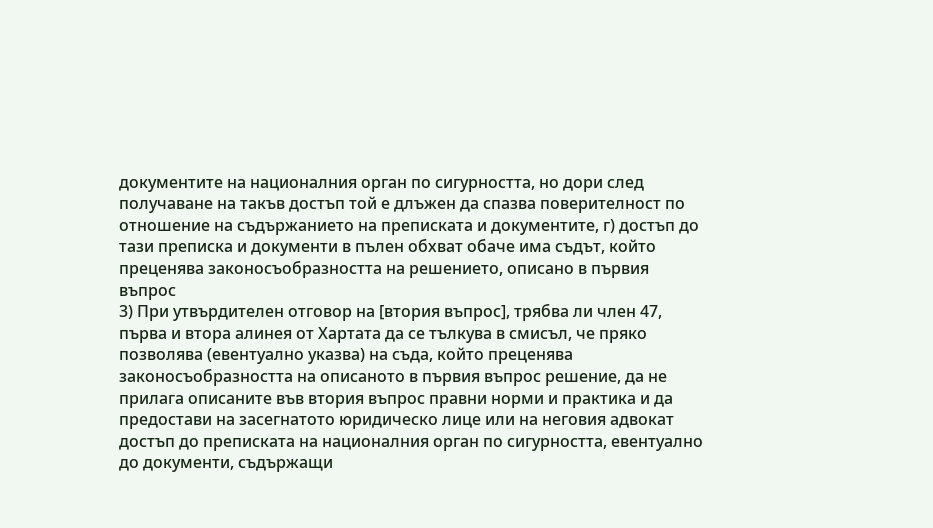документите на националния орган по сигурността, но дори след получаване на такъв достъп той е длъжен да спазва поверителност по отношение на съдържанието на преписката и документите, г) достъп до тази преписка и документи в пълен обхват обаче има съдът, който преценява законосъобразността на решението, описано в първия въпрос
3) При утвърдителен отговор на [втория въпрос], трябва ли член 47, първа и втора алинея от Хартата да се тълкува в смисъл, че пряко позволява (евентуално указва) на съда, който преценява законосъобразността на описаното в първия въпрос решение, да не прилага описаните във втория въпрос правни норми и практика и да предостави на засегнатото юридическо лице или на неговия адвокат достъп до преписката на националния орган по сигурността, евентуално до документи, съдържащи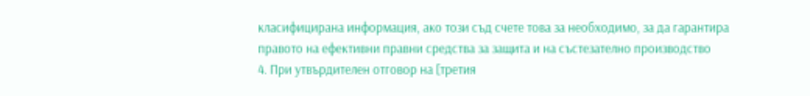класифицирана информация, ако този съд счете това за необходимо, за да гарантира правото на ефективни правни средства за защита и на състезателно производство
4. При утвърдителен отговор на [третия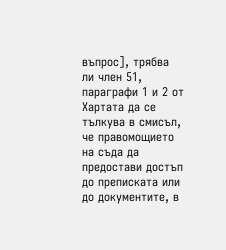въпрос], трябва ли член 51, параграфи 1 и 2 от Хартата да се тълкува в смисъл, че правомощието на съда да предостави достъп до преписката или до документите, в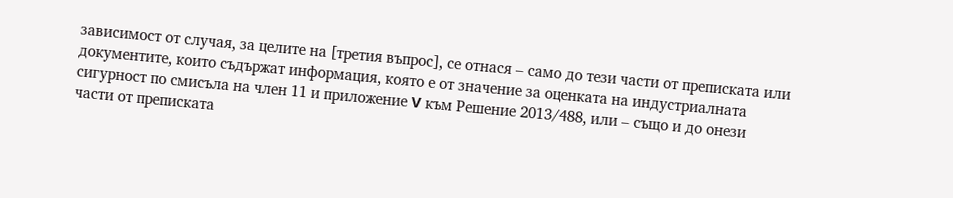зависимост от случая, за целите на [третия въпрос], се отнася – само до тези части от преписката или документите, които съдържат информация, която е от значение за оценката на индустриалната сигурност по смисъла на член 11 и приложение V към Решение 2013/488, или – също и до онези части от преписката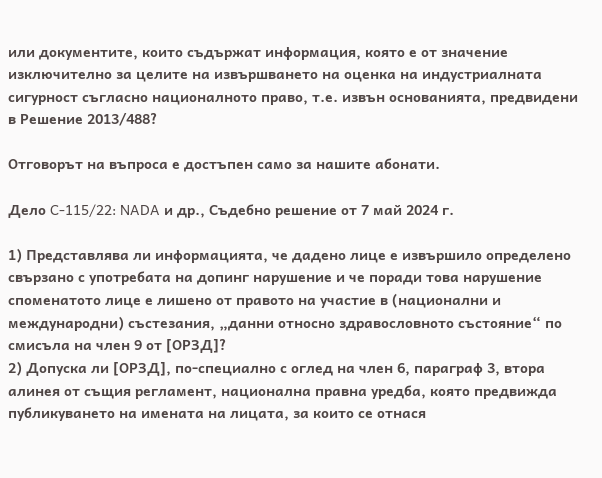или документите, които съдържат информация, която е от значение изключително за целите на извършването на оценка на индустриалната сигурност съгласно националното право, т.е. извън основанията, предвидени в Решение 2013/488?

Отговорът на въпроса е достъпен само за нашите абонати.

Дело C-115/22: NADA и др., Съдебно решение от 7 май 2024 г.

1) Представлява ли информацията, че дадено лице е извършило определено свързано с употребата на допинг нарушение и че поради това нарушение споменатото лице е лишено от правото на участие в (национални и международни) състезания, „данни относно здравословното състояние“ по смисъла на член 9 от [ОРЗД]?
2) Допуска ли [ОРЗД], по-специално с оглед на член 6, параграф 3, втора алинея от същия регламент, национална правна уредба, която предвижда публикуването на имената на лицата, за които се отнася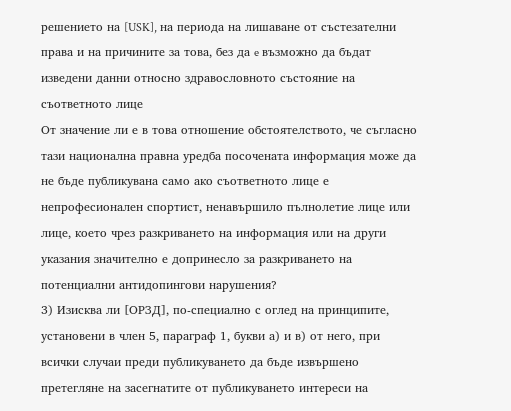решението на [USK], на периода на лишаване от състезателни права и на причините за това, без да e възможно да бъдат изведени данни относно здравословното състояние на съответното лице
От значение ли е в това отношение обстоятелството, че съгласно тази национална правна уредба посочената информация може да не бъде публикувана само ако съответното лице е непрофесионален спортист, ненавършило пълнолетие лице или лице, което чрез разкриването на информация или на други указания значително е допринесло за разкриването на потенциални антидопингови нарушения?
3) Изисква ли [ОРЗД], по-специално с оглед на принципите, установени в член 5, параграф 1, букви а) и в) от него, при всички случаи преди публикуването да бъде извършено претегляне на засегнатите от публикуването интереси на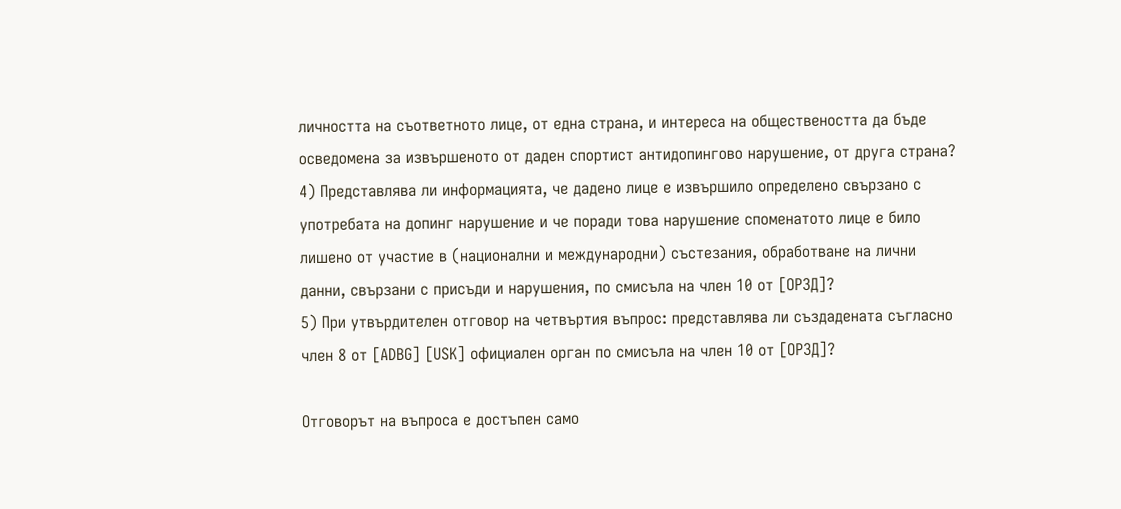личността на съответното лице, от една страна, и интереса на обществеността да бъде осведомена за извършеното от даден спортист антидопингово нарушение, от друга страна?
4) Представлява ли информацията, че дадено лице е извършило определено свързано с употребата на допинг нарушение и че поради това нарушение споменатото лице е било лишено от участие в (национални и международни) състезания, обработване на лични данни, свързани с присъди и нарушения, по смисъла на член 10 от [ОРЗД]?
5) При утвърдителен отговор на четвъртия въпрос: представлява ли създадената съгласно член 8 от [ADBG] [USK] официален орган по смисъла на член 10 от [ОРЗД]?

Отговорът на въпроса е достъпен само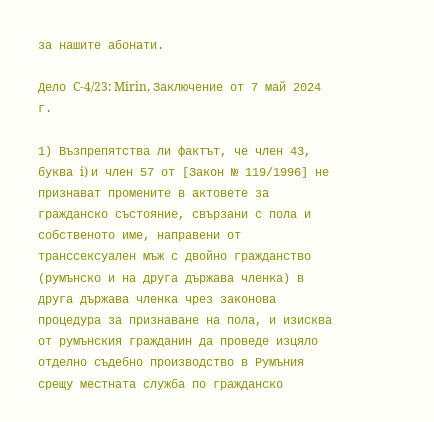за нашите абонати.

Дело C-4/23: Mirin, Заключение от 7 май 2024 г.

1) Възпрепятства ли фактът, че член 43, буква i) и член 57 от [Закон № 119/1996] не признават промените в актовете за гражданско състояние, свързани с пола и собственото име, направени от транссексуален мъж с двойно гражданство (румънско и на друга държава членка) в друга държава членка чрез законова процедура за признаване на пола, и изисква от румънския гражданин да проведе изцяло отделно съдебно производство в Румъния срещу местната служба по гражданско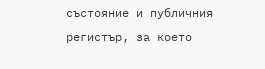състояние и публичния регистър, за което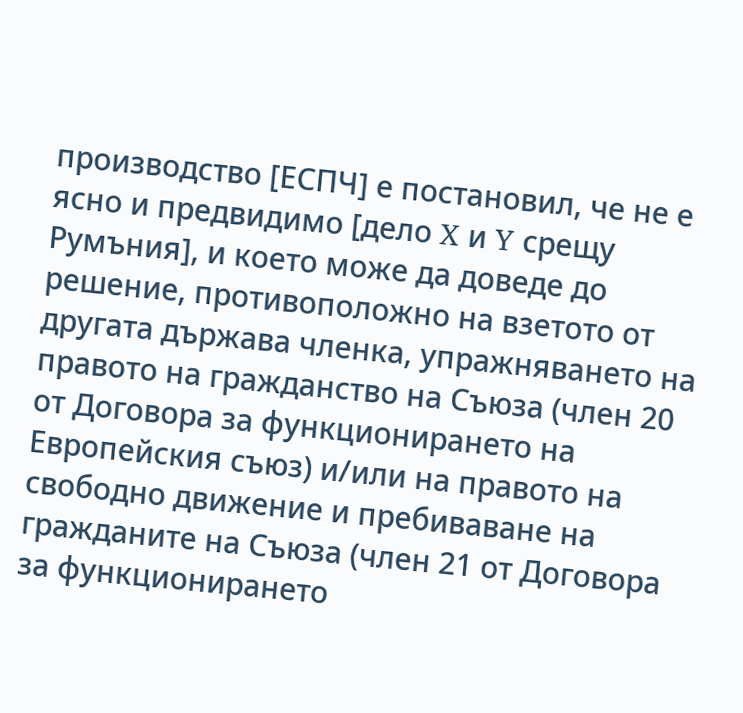производство [ЕСПЧ] е постановил, че не е ясно и предвидимо [дело X и Y срещу Румъния], и което може да доведе до решение, противоположно на взетото от другата държава членка, упражняването на правото на гражданство на Съюза (член 20 от Договора за функционирането на Европейския съюз) и/или на правото на свободно движение и пребиваване на гражданите на Съюза (член 21 от Договора за функционирането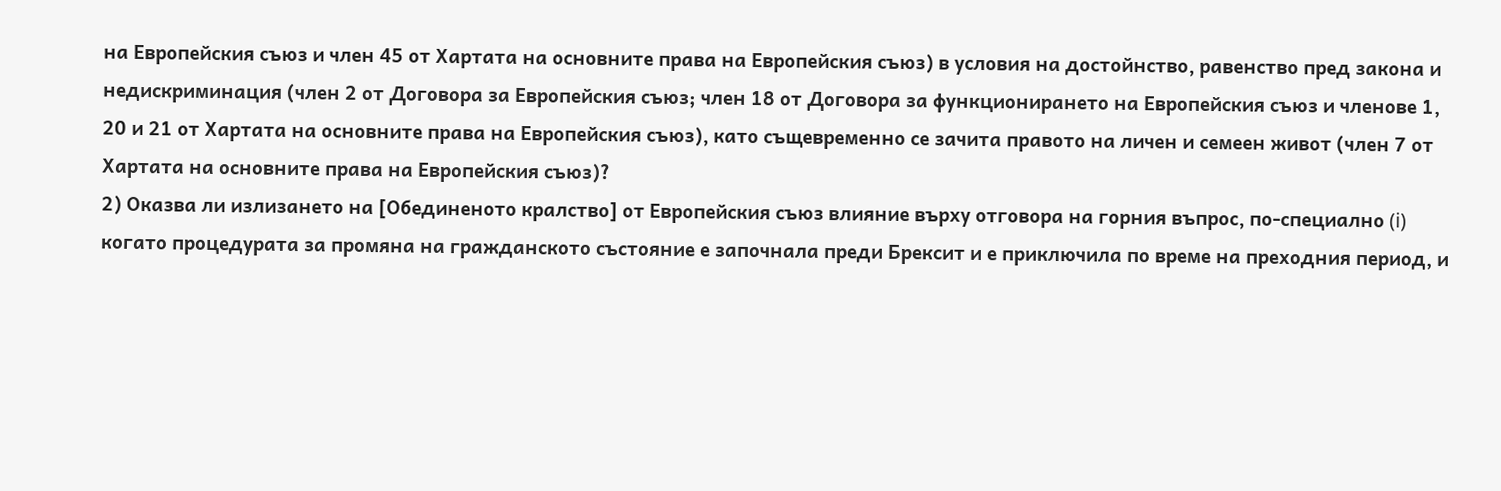на Европейския съюз и член 45 от Хартата на основните права на Европейския съюз) в условия на достойнство, равенство пред закона и недискриминация (член 2 от Договора за Европейския съюз; член 18 от Договора за функционирането на Европейския съюз и членове 1, 20 и 21 от Хартата на основните права на Европейския съюз), като същевременно се зачита правото на личен и семеен живот (член 7 от Хартата на основните права на Европейския съюз)?
2) Оказва ли излизането на [Обединеното кралство] от Европейския съюз влияние върху отговора на горния въпрос, по-специално (i) когато процедурата за промяна на гражданското състояние е започнала преди Брексит и е приключила по време на преходния период, и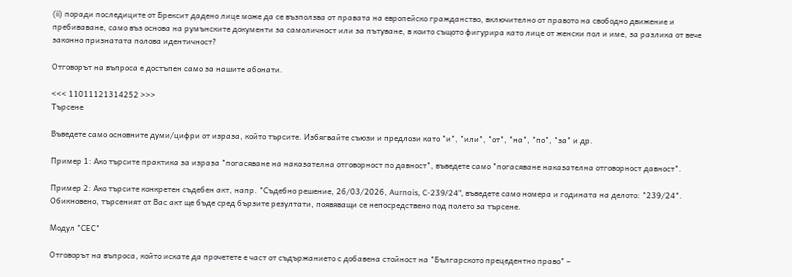(ii) поради последиците от Брексит дадено лице може да се възползва от правата на европейско гражданство, включително от правото на свободно движение и пребиваване, само въз основа на румънските документи за самоличност или за пътуване, в които същото фигурира като лице от женски пол и име, за разлика от вече законно признатата полова идентичност?

Отговорът на въпроса е достъпен само за нашите абонати.

<<< 11011121314252 >>>
Търсене

Въведете само основните думи/цифри от израза, който търсите. Избягвайте съюзи и предлози като "и", "или", "от", "на", "по", "за" и др.

Пример 1: Ако търсите практика за израза "погасяване на наказателна отговорност по давност", въведете само "погасяване наказателна отговорност давност".

Пример 2: Ако търсите конкретен съдебен акт, напр. "Съдебно решение, 26/03/2026, Aurnois, C-239/24", въведете само номера и годината на делото: "239/24".
Обикновено, търсеният от Вас акт ще бъде сред бързите резултати, появяващи се непосредствено под полето за търсене.

Модул "СЕС"

Отговорът на въпроса, който искате да прочетете е част от съдържанието с добавена стойност на "Българското прецедентно право" –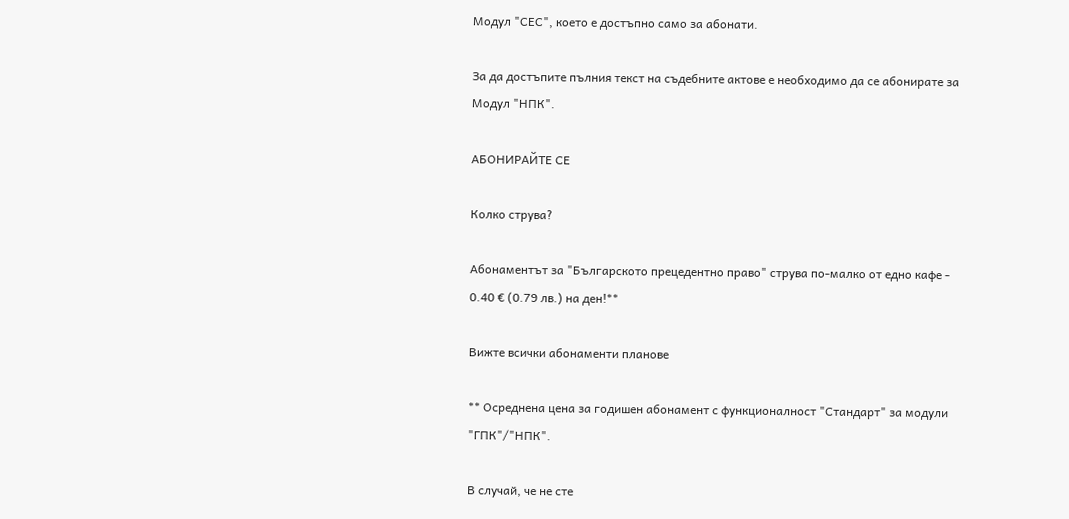Модул "СЕС", което е достъпно само за абонати.

За да достъпите пълния текст на съдебните актове е необходимо да се абонирате за Модул "НПК".

АБОНИРАЙТЕ СЕ

Колко струва?

Абонаментът за "Българското прецедентно право" струва по-малко от едно кафе - 0.40 € (0.79 лв.) на ден!**

Вижте всички абонаменти планове

** Осреднена цена за годишен абонамент с функционалност "Стандарт" за модули "ГПК"/"НПК".

В случай, че не сте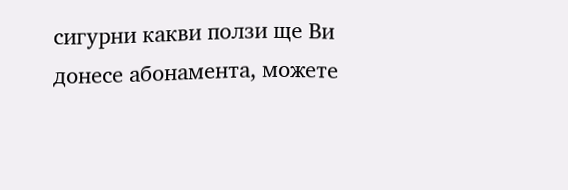сигурни какви ползи ще Ви донесе абонамента, можете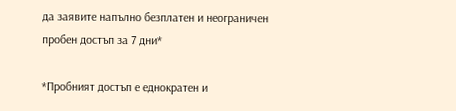да заявите напълно безплатен и неограничен пробен достъп за 7 дни*

*Пробният достъп е еднократен и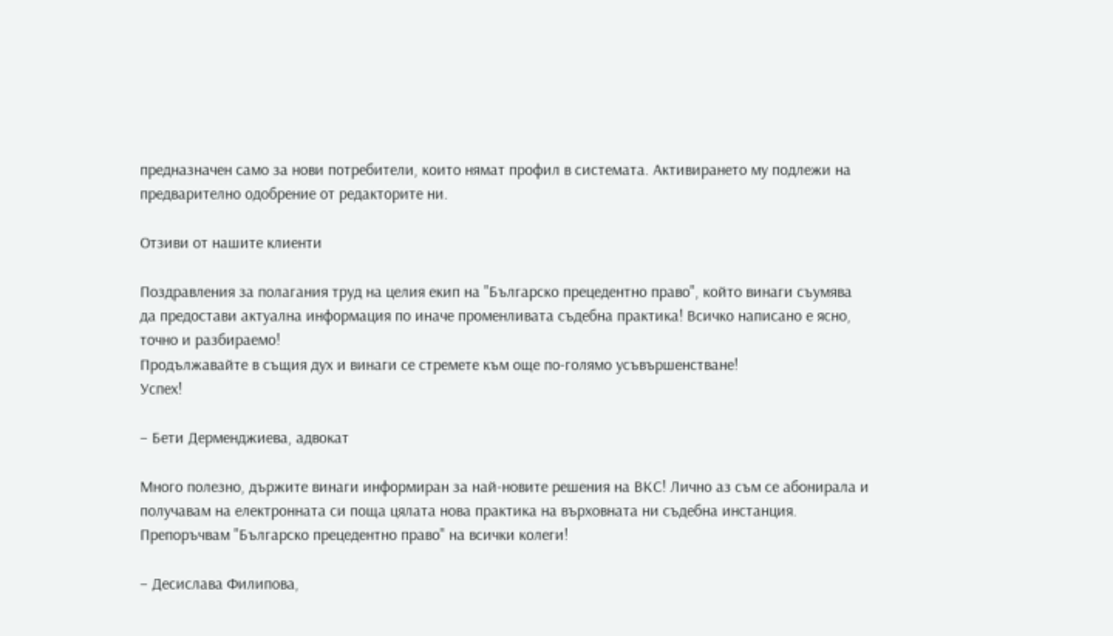предназначен само за нови потребители, които нямат профил в системата. Активирането му подлежи на предварително одобрение от редакторите ни.

Отзиви от нашите клиенти

Поздравления за полагания труд на целия екип на "Българско прецедентно право", който винаги съумява да предостави актуална информация по иначе променливата съдебна практика! Всичко написано е ясно, точно и разбираемо!
Продължавайте в същия дух и винаги се стремете към още по-голямо усъвършенстване!
Успех!

– Бети Дерменджиева, адвокат

Много полезно, държите винаги информиран за най-новите решения на ВКС! Лично аз съм се абонирала и получавам на електронната си поща цялата нова практика на върховната ни съдебна инстанция. Препоръчвам "Българско прецедентно право" на всички колеги!

– Десислава Филипова,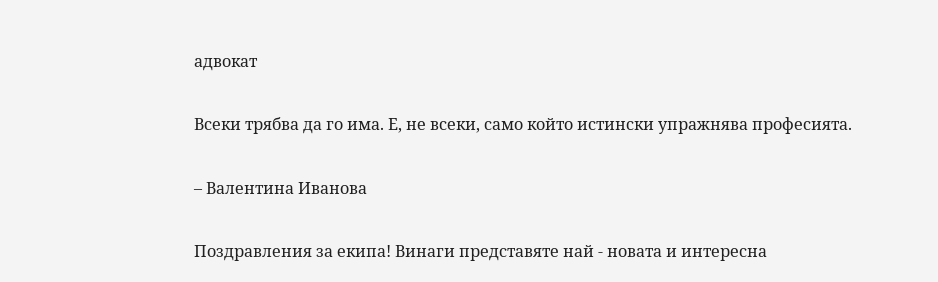адвокат

Всеки трябва да го има. Е, не всеки, само който истински упражнява професията.

– Валентина Иванова

Поздравления за екипа! Винаги представяте най - новата и интересна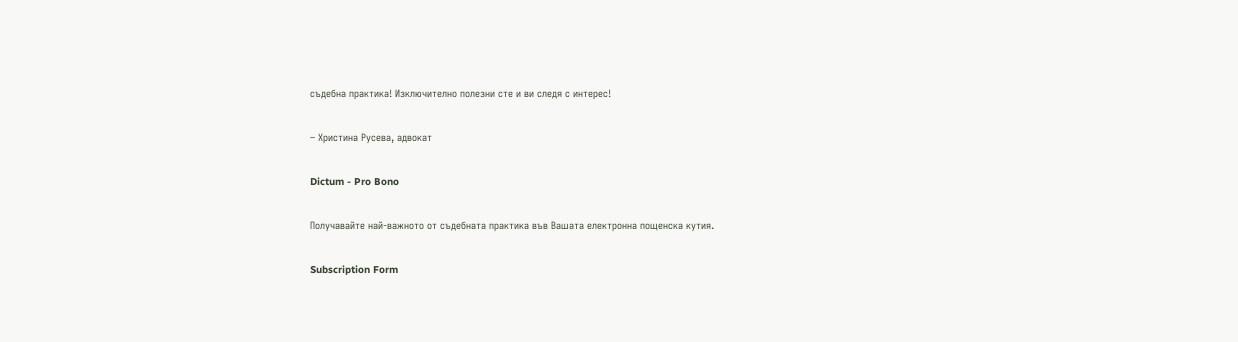съдебна практика! Изключително полезни сте и ви следя с интерес!

– Христина Русева, адвокат

Dictum - Pro Bono

Получавайте най-важното от съдебната практика във Вашата електронна пощенска кутия.

Subscription Form